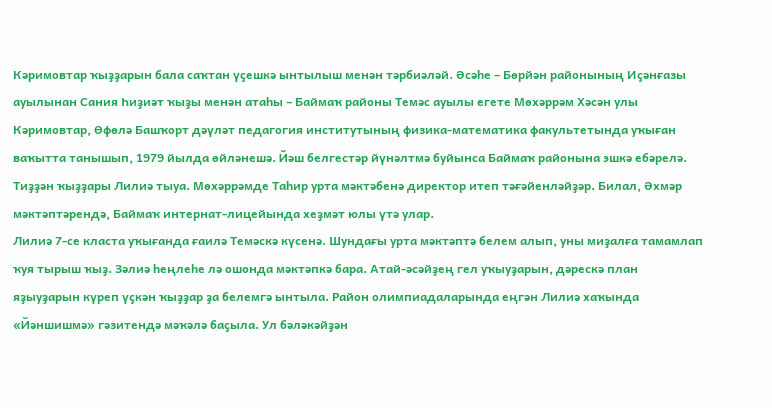Кәримовтар ҡыҙҙарын бала саҡтан үҫешкә ынтылыш менән тәрбиәләй. Әсәһе – Бөрйән районының Иҫәнғазы ауылынан Сания Һиҙиәт ҡыҙы менән атаһы – Баймаҡ районы Темәс ауылы егете Мөхәррәм Хәсән улы Кәримовтар, Өфөлә Башҡорт дәүләт педагогия институтының физика-математика факультетында уҡыған ваҡытта танышып, 1979 йылда өйләнешә. Йәш белгестәр йүнәлтмә буйынса Баймаҡ районына эшкә ебәрелә. Тиҙҙән ҡыҙҙары Лилиә тыуа. Мөхәррәмде Таһир урта мәктәбенә директор итеп тәғәйенләйҙәр. Билал, Әхмәр мәктәптәрендә, Баймаҡ интернат-лицейында хеҙмәт юлы үтә улар.
Лилиә 7-се класта уҡығанда ғаилә Темәскә күсенә. Шундағы урта мәктәптә белем алып, уны миҙалға тамамлап ҡуя тырыш ҡыҙ. Зәлиә һеңлеһе лә ошонда мәктәпкә бара. Атай-әсәйҙең гел уҡыуҙарын, дәрескә план яҙыуҙарын күреп үҫкән ҡыҙҙар ҙа белемгә ынтыла. Район олимпиадаларында еңгән Лилиә хаҡында «Йәншишмә» гәзитендә мәҡәлә баҫыла. Ул бәләкәйҙән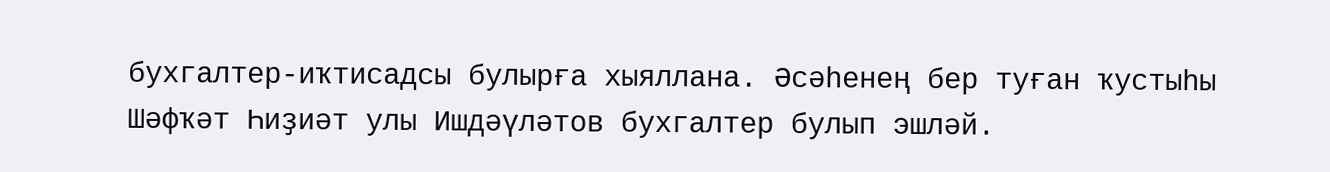бухгалтер-иҡтисадсы булырға хыяллана. Әсәһенең бер туған ҡустыһы Шәфҡәт Һиҙиәт улы Ишдәүләтов бухгалтер булып эшләй.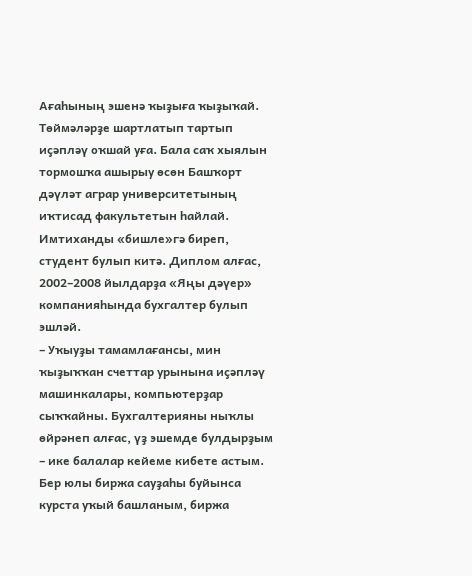Ағаһының эшенә ҡыҙыға ҡыҙыҡай. Төймәләрҙе шартлатып тартып иҫәпләү оҡшай уға. Бала саҡ хыялын тормошҡа ашырыу өсөн Башҡорт дәүләт аграр университетының иҡтисад факультетын һайлай. Имтиханды «бишле»гә биреп, студент булып китә. Диплом алғас, 2002–2008 йылдарҙа «Яңы дәүер» компанияһында бухгалтер булып эшләй.
– Уҡыуҙы тамамлағансы, мин ҡыҙыҡҡан счеттар урынына иҫәпләү машинкалары, компьютерҙар сыҡҡайны. Бухгалтерияны ныҡлы өйрәнеп алғас, үҙ эшемде булдырҙым – ике балалар кейеме кибете астым. Бер юлы биржа сауҙаһы буйынса курста уҡый башланым, биржа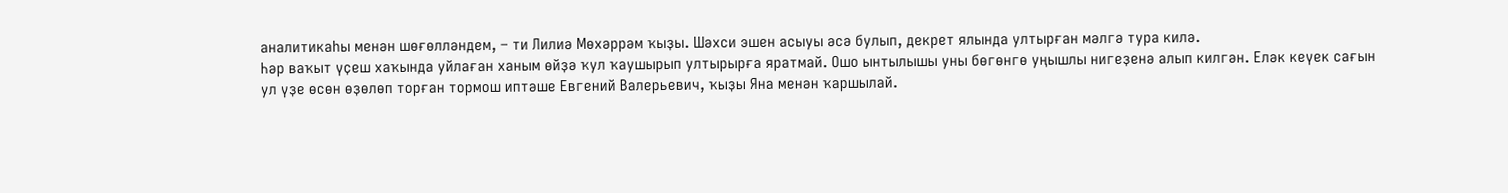аналитикаһы менән шөғөлләндем, – ти Лилиә Мөхәррәм ҡыҙы. Шәхси эшен асыуы әсә булып, декрет ялында ултырған мәлгә тура килә.
Һәр ваҡыт үҫеш хаҡында уйлаған ханым өйҙә ҡул ҡаушырып ултырырға яратмай. Ошо ынтылышы уны бөгөнгө уңышлы нигеҙенә алып килгән. Еләк кеүек сағын ул үҙе өсөн өҙөлөп торған тормош иптәше Евгений Валерьевич, ҡыҙы Яна менән ҡаршылай.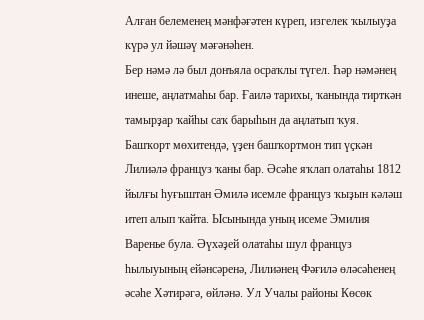Алған белеменең мәнфәғәтен күреп, изгелек ҡылыуҙа күрә ул йәшәү мәғәнәһен.
Бер нәмә лә был донъяла осраҡлы түгел. Һәр нәмәнең инеше, аңлатмаһы бар. Ғаилә тарихы, ҡанында тирткән тамырҙар ҡайһы саҡ барыһын да аңлатып ҡуя. Башҡорт мөхитендә, үҙен башҡортмон тип үҫкән Лилиәлә француз ҡаны бар. Әсәһе яҡлап олатаһы 1812 йылғы һуғыштан Әмилә исемле француз ҡыҙын кәләш итеп алып ҡайта. Ысынында уның исеме Эмилия Варенье була. Әүхәҙей олатаһы шул француз һылыуының ейәнсәренә, Лилиәнең Фәғилә өләсәһенең әсәһе Хәтирәгә, өйләнә. Ул Учалы районы Көсөк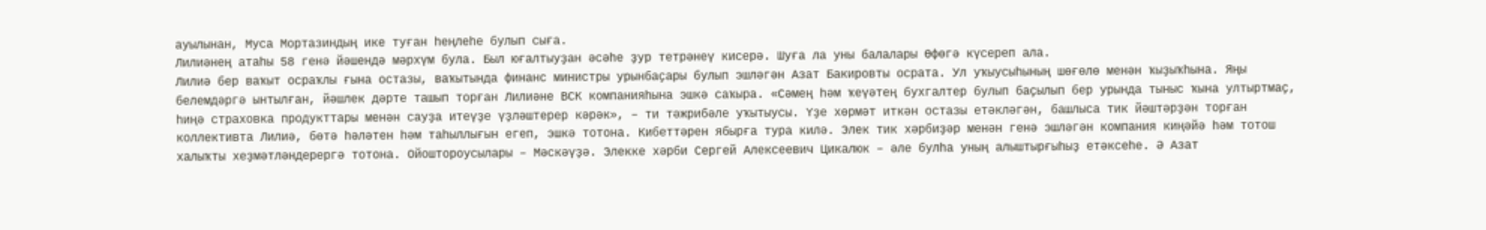ауылынан, Муса Мортазиндың ике туған һеңлеһе булып сыға.
Лилиәнең атаһы 58 генә йәшендә мәрхүм була. Был юғалтыуҙан әсәһе ҙур тетрәнеү кисерә. Шуға ла уны балалары Өфөгә күсереп ала.
Лилиә бер ваҡыт осраҡлы ғына остазы, ваҡытында финанс министры урынбаҫары булып эшләгән Азат Бакировты осрата. Ул уҡыусыһының шөғөлө менән ҡыҙыҡһына. Яңы белемдәргә ынтылған, йәшлек дәрте ташып торған Лилиәне ВСК компанияһына эшкә саҡыра. «Сәмең һәм ҡеүәтең бухгалтер булып баҫылып бер урында тыныс ҡына ултыртмаҫ, һиңә страховка продукттары менән сауҙа итеүҙе үҙләштерер кәрәк», – ти тәжрибәле уҡытыусы. Үҙе хөрмәт иткән остазы етәкләгән, башлыса тик йәштәрҙән торған коллективта Лилиә, бөтә һәләтен һәм таһыллығын егеп, эшкә тотона. Кибеттәрен ябырға тура килә. Элек тик хәрбиҙәр менән генә эшләгән компания киңәйә һәм тотош халыҡты хеҙмәтләндерергә тотона. Ойоштороусылары – Мәскәүҙә. Элекке хәрби Сергей Алексеевич Цикалюк – әле булһа уның алыштырғыһыҙ етәксеһе. Ә Азат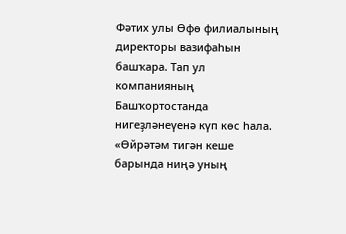Фәтих улы Өфө филиалының директоры вазифаһын башҡара. Тап ул компанияның Башҡортостанда нигеҙләнеүенә күп көс һала. «Өйрәтәм тигән кеше барында ниңә уның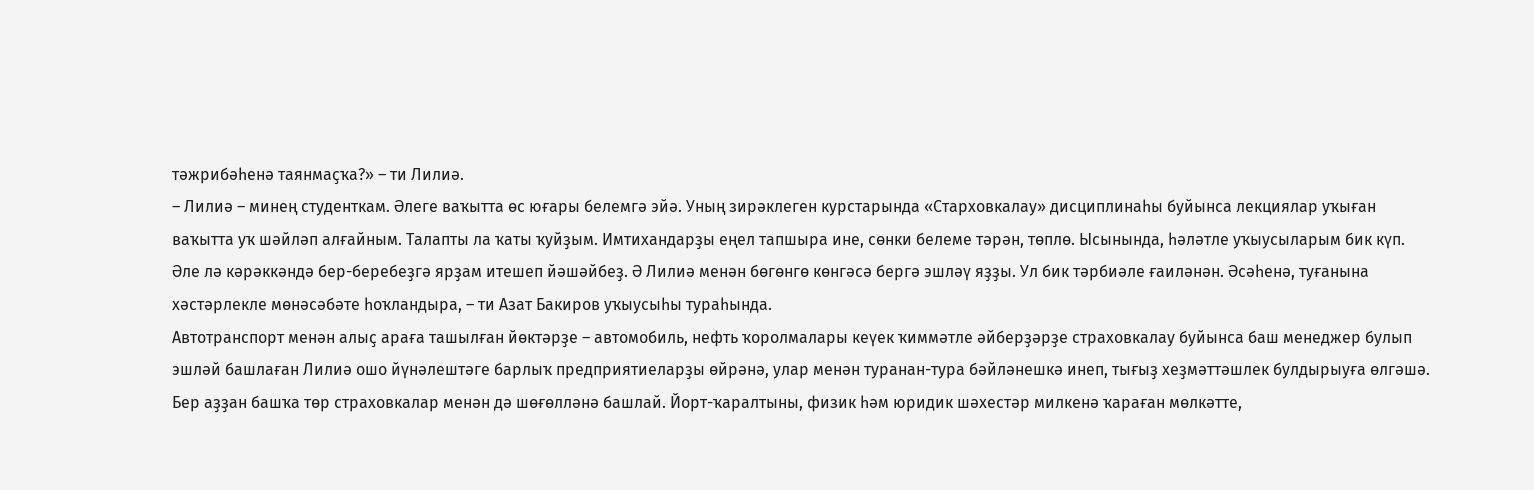тәжрибәһенә таянмаҫҡа?» – ти Лилиә.
– Лилиә – минең студенткам. Әлеге ваҡытта өс юғары белемгә эйә. Уның зирәклеген курстарында «Старховкалау» дисциплинаһы буйынса лекциялар уҡыған ваҡытта уҡ шәйләп алғайным. Талапты ла ҡаты ҡуйҙым. Имтихандарҙы еңел тапшыра ине, сөнки белеме тәрән, төплө. Ысынында, һәләтле уҡыусыларым бик күп. Әле лә кәрәккәндә бер-беребеҙгә ярҙам итешеп йәшәйбеҙ. Ә Лилиә менән бөгөнгө көнгәсә бергә эшләү яҙҙы. Ул бик тәрбиәле ғаиләнән. Әсәһенә, туғанына хәстәрлекле мөнәсәбәте һоҡландыра, – ти Азат Бакиров уҡыусыһы тураһында.
Автотранспорт менән алыҫ араға ташылған йөктәрҙе – автомобиль, нефть ҡоролмалары кеүек ҡиммәтле әйберҙәрҙе страховкалау буйынса баш менеджер булып эшләй башлаған Лилиә ошо йүнәлештәге барлыҡ предприятиеларҙы өйрәнә, улар менән туранан-тура бәйләнешкә инеп, тығыҙ хеҙмәттәшлек булдырыуға өлгәшә. Бер аҙҙан башҡа төр страховкалар менән дә шөғөлләнә башлай. Йорт-ҡаралтыны, физик һәм юридик шәхестәр милкенә ҡараған мөлкәтте,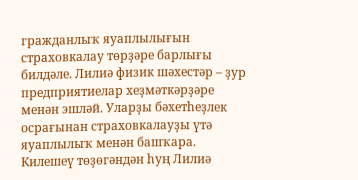гражданлыҡ яуаплылығын страховкалау төрҙәре барлығы билдәле. Лилиә физик шәхестәр – ҙур предприятиелар хеҙмәткәрҙәре менән эшләй. Уларҙы бәхетһеҙлек осрағынан страховкалауҙы үтә яуаплылыҡ менән башҡара.
Килешеү төҙөгәндән һуң Лилиә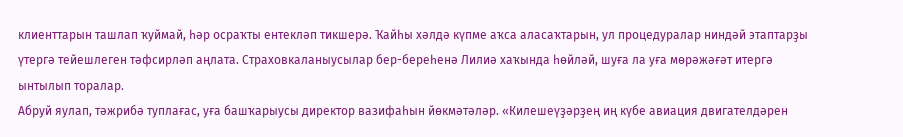клиенттарын ташлап ҡуймай, һәр осраҡты ентекләп тикшерә. Ҡайһы хәлдә күпме аҡса аласаҡтарын, ул процедуралар ниндәй этаптарҙы үтергә тейешлеген тәфсирләп аңлата. Страховкаланыусылар бер-береһенә Лилиә хаҡында һөйләй, шуға ла уға мөрәжәғәт итергә ынтылып торалар.
Абруй яулап, тәжрибә туплағас, уға башҡарыусы директор вазифаһын йөкмәтәләр. «Килешеүҙәрҙең иң күбе авиация двигателдәрен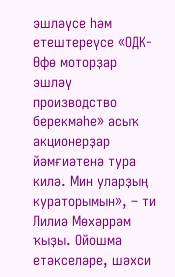эшләүсе һәм етештереүсе «ОДК-Өфө моторҙар эшләү производство берекмәһе» асыҡ акционерҙар йәмғиәтенә тура килә. Мин уларҙың кураторымын», – ти Лилиә Мөхәррәм ҡыҙы. Ойошма етәкселәре, шәхси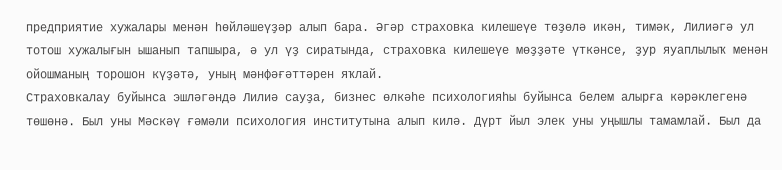предприятие хужалары менән һөйләшеүҙәр алып бара. Әгәр страховка килешеүе төҙөлә икән, тимәк, Лилиәгә ул тотош хужалығын ышанып тапшыра, ә ул үҙ сиратында, страховка килешеүе мөҙҙәте үткәнсе, ҙур яуаплылыҡ менән ойошманың торошон күҙәтә, уның мәнфәғәттәрен яҡлай.
Страховкалау буйынса эшләгәндә Лилиә сауҙа, бизнес өлкәһе психологияһы буйынса белем алырға кәрәклегенә төшөнә. Был уны Мәскәү ғәмәли психология институтына алып килә. Дүрт йыл элек уны уңышлы тамамлай. Был да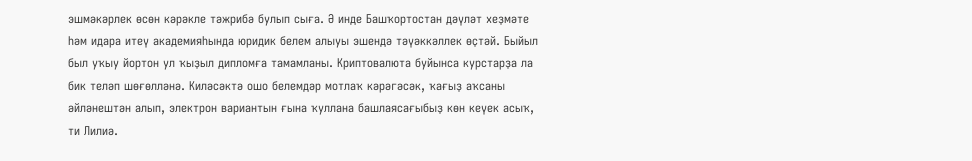эшмәкәрлек өсөн кәрәкле тәжрибә булып сыға. Ә инде Башҡортостан дәүләт хеҙмәте һәм идара итеү академияһында юридик белем алыуы эшендә тәүәккәллек өҫтәй. Быйыл был уҡыу йортон ул ҡыҙыл дипломға тамамланы. Криптовалюта буйынса курстарҙа ла бик теләп шөғөлләнә. Киләсәктә ошо белемдәр мотлаҡ кәрәгәсәк, ҡағыҙ аҡсаны әйләнештән алып, электрон вариантын ғына ҡуллана башлаясағыбыҙ көн кеүек асыҡ, ти Лилиә.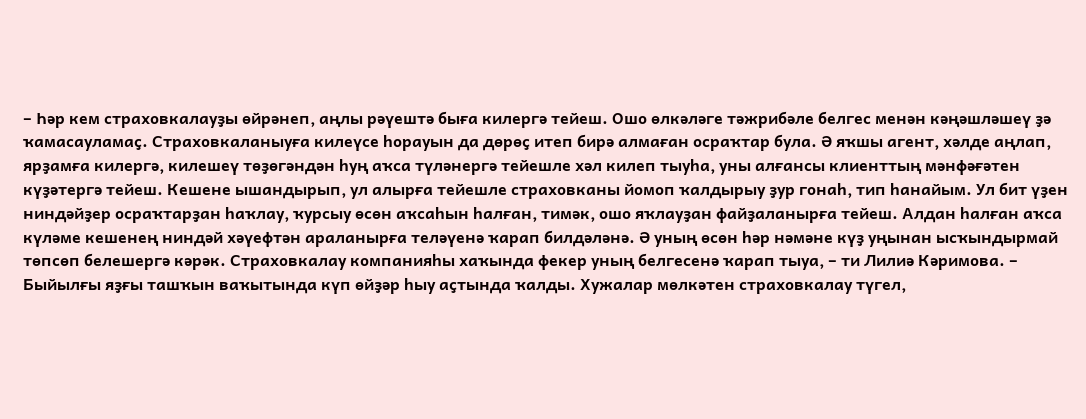– Һәр кем страховкалауҙы өйрәнеп, аңлы рәүештә быға килергә тейеш. Ошо өлкәләге тәжрибәле белгес менән кәңәшләшеү ҙә ҡамасауламаҫ. Страховкаланыуға килеүсе һорауын да дөрөҫ итеп бирә алмаған осраҡтар була. Ә яҡшы агент, хәлде аңлап, ярҙамға килергә, килешеү төҙөгәндән һуң аҡса түләнергә тейешле хәл килеп тыуһа, уны алғансы клиенттың мәнфәғәтен күҙәтергә тейеш. Кешене ышандырып, ул алырға тейешле страховканы йомоп ҡалдырыу ҙур гонаһ, тип һанайым. Ул бит үҙен ниндәйҙер осраҡтарҙан һаҡлау, ҡурсыу өсөн аҡсаһын һалған, тимәк, ошо яҡлауҙан файҙаланырға тейеш. Алдан һалған аҡса күләме кешенең ниндәй хәүефтән араланырға теләүенә ҡарап билдәләнә. Ә уның өсөн һәр нәмәне күҙ уңынан ысҡындырмай төпсөп белешергә кәрәк. Страховкалау компанияһы хаҡында фекер уның белгесенә ҡарап тыуа, – ти Лилиә Кәримова. – Быйылғы яҙғы ташҡын ваҡытында күп өйҙәр һыу аҫтында ҡалды. Хужалар мөлкәтен страховкалау түгел,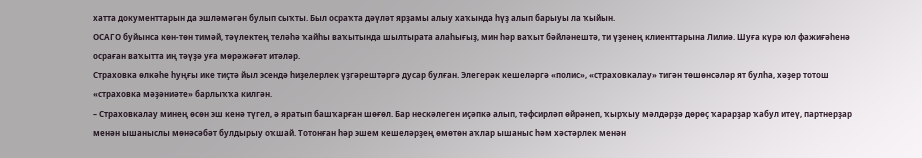хатта документтарын да эшләмәгән булып сыҡты. Был осраҡта дәүләт ярҙамы алыу хаҡында һүҙ алып барыуы ла ҡыйын.
ОСАГО буйынса көн-төн тимәй, тәүлектең теләһә ҡайһы ваҡытында шылтырата алаһығыҙ, мин һәр ваҡыт бәйләнештә, ти үҙенең клиенттарына Лилиә. Шуға күрә юл фажиғәһенә осраған ваҡытта иң тәүҙә уға мөрәжәғәт итәләр.
Страховка өлкәһе һуңғы ике тиҫтә йыл эсендә һиҙелерлек үҙгәрештәргә дусар булған. Элегерәк кешеләргә «полис», «страховкалау» тигән төшөнсәләр ят булһа, хәҙер тотош «страховка мәҙәниәте» барлыҡҡа килгән.
– Страховкалау минең өсөн эш кенә түгел, ә яратып башҡарған шөғөл. Бар нескәлеген иҫәпкә алып, тәфсирләп өйрәнеп, ҡырҡыу мәлдәрҙә дөрөҫ ҡарарҙар ҡабул итеү, партнерҙар менән ышаныслы мөнәсәбәт булдырыу оҡшай. Тотонған һәр эшем кешеләрҙең өмөтөн аҡлар ышаныс һәм хәстәрлек менән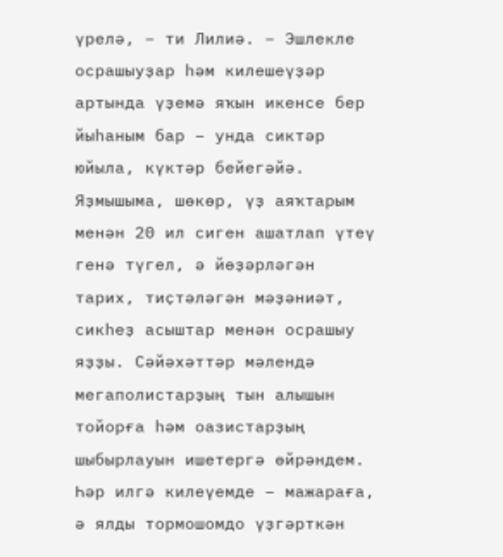үрелә, – ти Лилиә. – Эшлекле осрашыуҙар һәм килешеүҙәр артында үҙемә яҡын икенсе бер йыһаным бар – унда сиктәр юйыла, күктәр бейегәйә. Яҙмышыма, шөкөр, үҙ аяҡтарым менән 20 ил сиген ашатлап үтеү генә түгел, ә йөҙәрләгән тарих, тиҫтәләгән мәҙәниәт, сикһеҙ асыштар менән осрашыу яҙҙы. Сәйәхәттәр мәлендә мегаполистарҙың тын алышын тойорға һәм оазистарҙың шыбырлауын ишетергә өйрәндем. Һәр илгә килеүемде – мажараға, ә ялды тормошомдо үҙгәрткән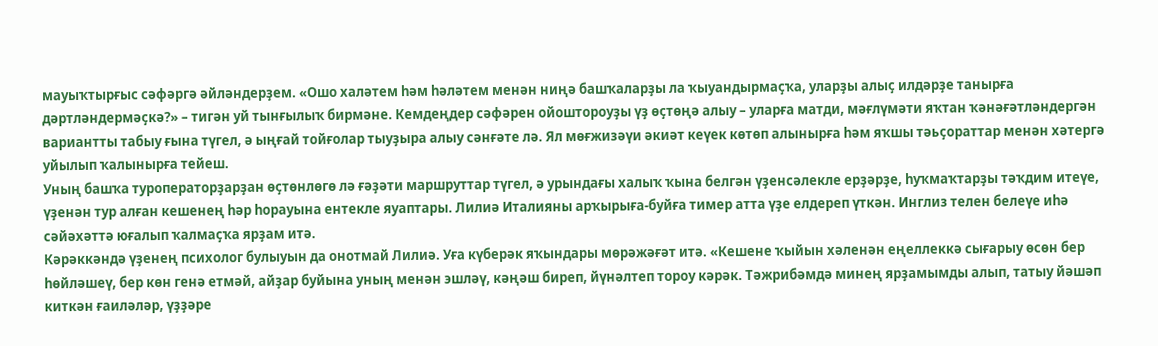мауыҡтырғыс сәфәргә әйләндерҙем. «Ошо халәтем һәм һәләтем менән ниңә башҡаларҙы ла ҡыуандырмаҫҡа, уларҙы алыҫ илдәрҙе танырға дәртләндермәҫкә?» – тигән уй тынғылыҡ бирмәне. Кемдеңдер сәфәрен ойоштороуҙы үҙ өҫтөңә алыу – уларға матди, мәғлүмәти яҡтан ҡәнәғәтләндергән вариантты табыу ғына түгел, ә ыңғай тойғолар тыуҙыра алыу сәнғәте лә. Ял мөғжизәүи әкиәт кеүек көтөп алынырға һәм яҡшы тәьҫораттар менән хәтергә уйылып ҡалынырға тейеш.
Уның башҡа туроператорҙарҙан өҫтөнлөгө лә ғәҙәти маршруттар түгел, ә урындағы халыҡ ҡына белгән үҙенсәлекле ерҙәрҙе, һуҡмаҡтарҙы тәҡдим итеүе, үҙенән тур алған кешенең һәр һорауына ентекле яуаптары. Лилиә Италияны арҡырыға-буйға тимер атта үҙе елдереп үткән. Инглиз телен белеүе иһә сәйәхәттә юғалып ҡалмаҫҡа ярҙам итә.
Кәрәккәндә үҙенең психолог булыуын да онотмай Лилиә. Уға күберәк яҡындары мөрәжәғәт итә. «Кешене ҡыйын хәленән еңеллеккә сығарыу өсөн бер һөйләшеү, бер көн генә етмәй, айҙар буйына уның менән эшләү, кәңәш биреп, йүнәлтеп тороу кәрәк. Тәжрибәмдә минең ярҙамымды алып, татыу йәшәп киткән ғаиләләр, үҙҙәре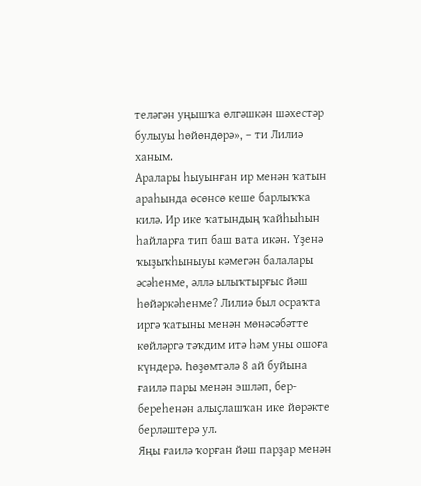теләгән уңышҡа өлгәшкән шәхестәр булыуы һөйөндөрә», – ти Лилиә ханым.
Аралары һыуынған ир менән ҡатын араһында өсөнсө кеше барлыҡҡа килә. Ир ике ҡатындың ҡайһыһын һайларға тип баш вата икән. Үҙенә ҡыҙыҡһыныуы кәмегән балалары әсәһенме, әллә ылыҡтырғыс йәш һөйәркәһенме? Лилиә был осраҡта иргә ҡатыны менән мөнәсәбәтте көйләргә тәҡдим итә һәм уны ошоға күндерә. Һөҙөмтәлә 8 ай буйына ғаилә пары менән эшләп, бер-береһенән алыҫлашҡан ике йөрәкте берләштерә ул.
Яңы ғаилә ҡорған йәш парҙар менән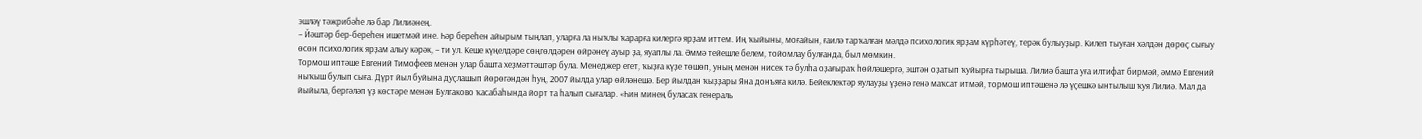эшләү тәжрибәһе лә бар Лилиәнең.
– Йәштәр бер-береһен ишетмәй ине. Һәр береһен айырым тыңлап, уларға ла ныҡлы ҡарарға килергә ярҙам иттем. Иң ҡыйыны, моғайын, ғаилә тарҡалған мәлдә психологик ярҙам күрһәтеү, терәк булыуҙыр. Килеп тыуған хәлдән дөрөҫ сығыу өсөн психологик ярҙам алыу кәрәк, – ти ул. Кеше күңелдәре сөңгөлдәрен өйрәнеү ауыр ҙа, яуаплы ла. Әммә тейешле белем, тойомлау булғанда, был мөмкин.
Тормош иптәше Евгений Тимофеев менән улар башта хеҙмәттәштәр була. Менеджер егет, ҡыҙға күҙе төшөп, уның менән нисек тә булһа оҙағыраҡ һөйләшергә, эштән оҙатып ҡуйырға тырыша. Лилиә башта уға илтифат бирмәй, әммә Евгений ныҡыш булып сыға. Дүрт йыл буйына дуҫлашып йөрөгәндән һуң, 2007 йылда улар өйләнешә. Бер йылдан ҡыҙҙары Яна донъяға килә. Бейеклектәр яулауҙы үҙенә генә маҡсат итмәй, тормош иптәшенә лә үҫешкә ынтылыш ҡуя Лилиә. Мал да йыйыла, бергәләп үҙ көстәре менән Булгаково ҡасабаһында йорт та һалып сығалар. «Һин минең буласаҡ генераль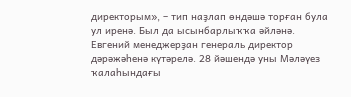директорым», – тип наҙлап өндәшә торған була ул иренә. Был да ысынбарлыҡҡа әйләнә. Евгений менеджерҙан генераль директор дәрәжәһенә күтәрелә. 28 йәшендә уны Мәләүез ҡалаһындағы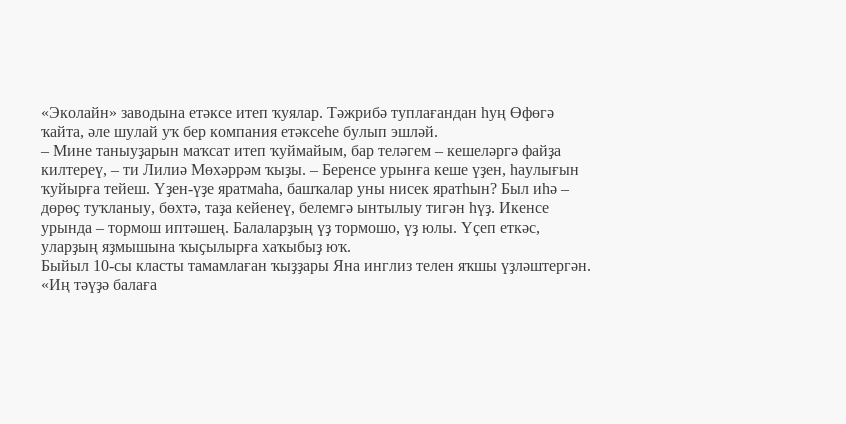«Эколайн» заводына етәксе итеп ҡуялар. Тәжрибә туплағандан һуң Өфөгә ҡайта, әле шулай уҡ бер компания етәксеһе булып эшләй.
– Мине таныуҙарын маҡсат итеп ҡуймайым, бар теләгем – кешеләргә файҙа килтереү, – ти Лилиә Мөхәррәм ҡыҙы. – Беренсе урынға кеше үҙен, һаулығын ҡуйырға тейеш. Үҙен-үҙе яратмаһа, башҡалар уны нисек яратһын? Был иһә – дөрөҫ туҡланыу, бөхтә, таҙа кейенеү, белемгә ынтылыу тигән һүҙ. Икенсе урында – тормош иптәшең. Балаларҙың үҙ тормошо, үҙ юлы. Үҫеп еткәс, уларҙың яҙмышына ҡыҫылырға хаҡыбыҙ юҡ.
Быйыл 10-сы класты тамамлаған ҡыҙҙары Яна инглиз телен яҡшы үҙләштергән. «Иң тәүҙә балаға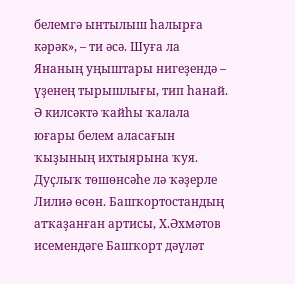белемгә ынтылыш һалырға кәрәк», – ти әсә. Шуға ла Янаның уңыштары нигеҙендә – үҙенең тырышлығы, тип һанай. Ә килсәктә ҡайһы ҡалала юғары белем аласағын ҡыҙының ихтыярына ҡуя.
Дуҫлыҡ төшөнсәһе лә ҡәҙерле Лилиә өсөн. Башҡортостандың атҡаҙанған артисы, Х.Әхмәтов исемендәге Башҡорт дәүләт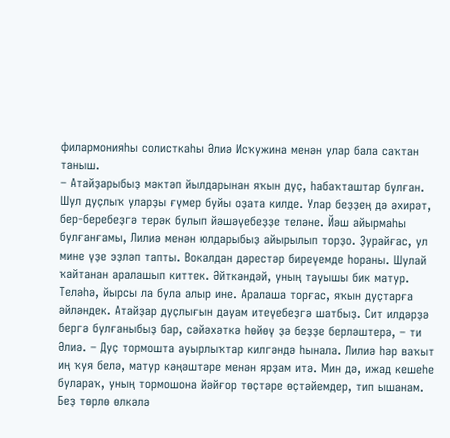филармонияһы солисткаһы Әлиә Исҡужина менән улар бала саҡтан таныш.
– Атайҙарыбыҙ мәктәп йылдарынан яҡын дуҫ, һабаҡташтар булған. Шул дуҫлыҡ уларҙы ғүмер буйы оҙата килде. Улар беҙҙең дә әхирәт, бер-беребеҙгә терәк булып йәшәүебеҙҙе теләне. Йәш айырмаһы булғанғамы, Лилиә менән юлдарыбыҙ айырылып торҙо. Ҙурайғас, ул мине үҙе эҙләп тапты. Вокалдан дәрестәр биреүемде һораны. Шулай ҡайтанан аралашып киттек. Әйткәндәй, уның тауышы бик матур. Теләһә, йырсы ла була алыр ине. Аралаша торғас, яҡын дуҫтарға әйләндек. Атайҙар дуҫлығын дауам итеүебеҙгә шатбыҙ. Сит илдәрҙә бергә булғаныбыҙ бар, сәйәхәткә һөйөү ҙә беҙҙе берләштерә, – ти Әлиә. – Дуҫ тормошта ауырлыҡтар килгәндә һынала. Лилиә һәр ваҡыт иң ҡуя белә, матур кәңәштәре менән ярҙам итә. Мин дә, ижад кешеһе булараҡ, уның тормошона йәйғор төҫтәре өҫтәйемдер, тип ышанам. Беҙ төрлө өлкәлә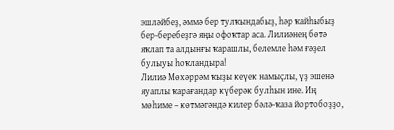эшләйбеҙ, әммә бер тулҡындабыҙ, һәр ҡайһыбыҙ бер-беребеҙгә яңы офоҡтар аса. Лилиәнең бөтә яҡлап та алдынғы ҡарашлы, белемле һәм ғәҙел булыуы һоҡландыра!
Лилиә Мөхәррәм ҡыҙы кеүек намыҫлы, үҙ эшенә яуаплы ҡарағандар күберәк булһын ине. Иң мөһиме – көтмәгәндә килер бәлә-ҡаза йортобоҙҙо,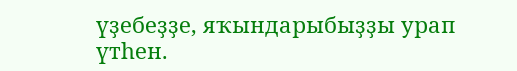үҙебеҙҙе, яҡындарыбыҙҙы урап үтһен.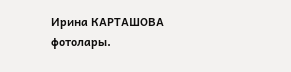Ирина КАРТАШОВА фотолары.